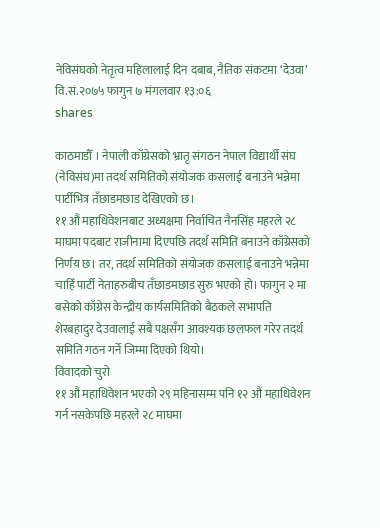नेविसंघको नेतृत्व महिलालाई दिन दबाब, नैतिक संकटमा ‘देउवा’
वि.सं.२०७५ फागुन ७ मंगलवार १३:०६
shares

काठमाडौँ । नेपाली काँग्रेसको भ्रातृ संगठन नेपाल विद्यार्थी संघ (नेविसंघ)मा तदर्थ समितिको संयोजक कसलाई बनाउने भन्नेमा पार्टीभित्र तँछाडमछाड देखिएको छ।
११ औं महाधिवेशनबाट अध्यक्षमा निर्वाचित नैनसिंह महरले २८ माघमा पदबाट राजीनामा दिएपछि तदर्थ समिति बनाउने काँग्रेसको निर्णय छ। तर, तदर्थ समितिको संयोजक कसलाई बनाउने भन्नेमा चाहिँ पार्टी नेताहरुबीच तँछाडमछाड सुरु भएको हो। फागुन २ मा बसेको काँग्रेस केन्द्रीय कार्यसमितिको बैठकले सभापति शेरबहादुर देउवालाई सबै पक्षसँग आवश्यक छलफल गरेर तदर्थ समिति गठन गर्ने जिम्मा दिएको थियो।
विवादको चुरो
११ औं महाधिवेशन भएको २९ महिनासम्म पनि १२ औं महाधिवेशन गर्न नसकेपछि महरले २८ माघमा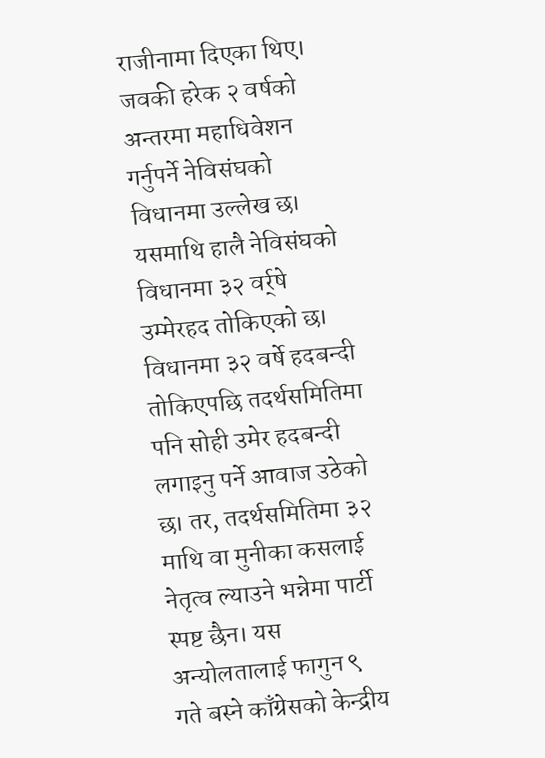राजीनामा दिएका थिए। जवकी हरेक २ वर्षको अन्तरमा महाधिवेशन गर्नुपर्ने नेविसंघको विधानमा उल्लेख छ।
यसमाथि हालै नेविसंघको विधानमा ३२ वर्र्षे उम्मेरहद तोकिएको छ। विधानमा ३२ वर्षे हदबन्दी तोकिएपछि तदर्थसमितिमा पनि सोही उमेर हदबन्दी लगाइनु पर्ने आवाज उठेको छ। तर, तदर्थसमितिमा ३२ माथि वा मुनीका कसलाई नेतृत्व ल्याउने भन्नेमा पार्टी स्पष्ट छैन। यस अन्योलतालाई फागुन ९ गते बस्ने काँग्रेसको केन्द्रीय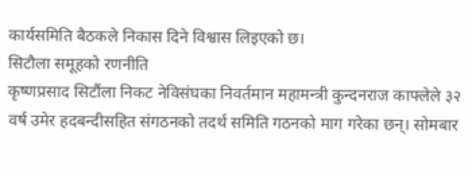कार्यसमिति बैठकले निकास दिने विश्वास लिइएको छ।
सिटौला समूहको रणनीति
कृष्णप्रसाद सिटौंला निकट नेविसंघका निवर्तमान महामन्त्री कुन्दनराज काफ्लेले ३२ वर्ष उमेर हदबन्दीसहित संगठनको तदर्थ समिति गठनको माग गरेका छन्। सोमबार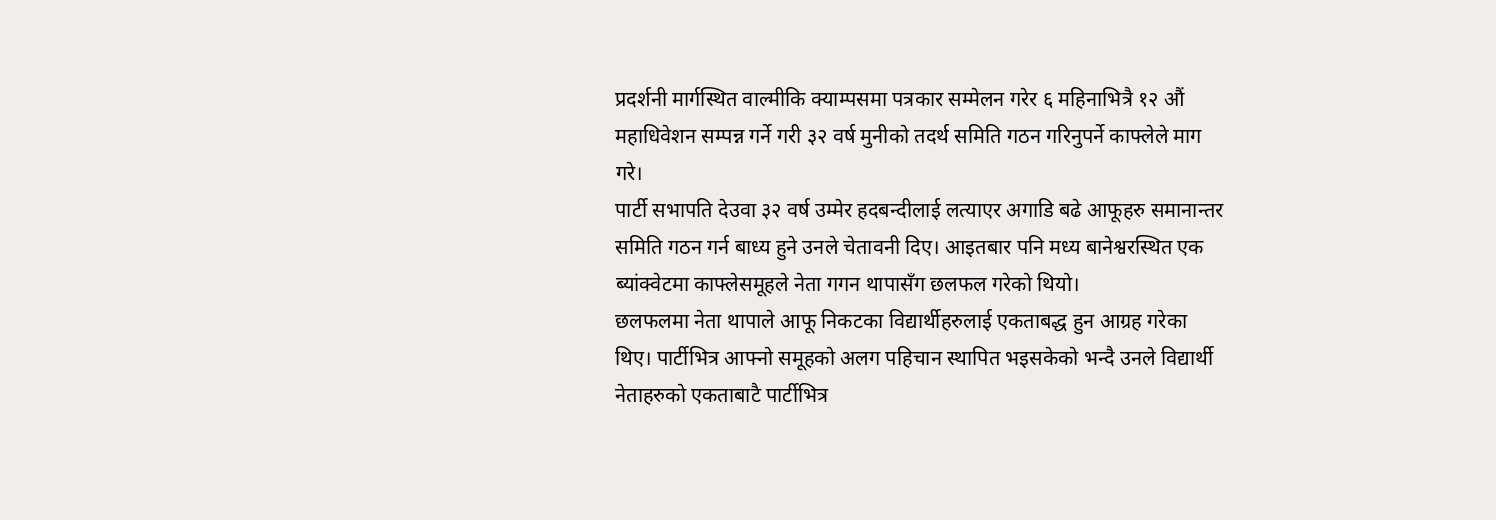प्रदर्शनी मार्गस्थित वाल्मीकि क्याम्पसमा पत्रकार सम्मेलन गरेर ६ महिनाभित्रै १२ औं महाधिवेशन सम्पन्न गर्ने गरी ३२ वर्ष मुनीको तदर्थ समिति गठन गरिनुपर्ने काफ्लेले माग गरे।
पार्टी सभापति देउवा ३२ वर्ष उम्मेर हदबन्दीलाई लत्याएर अगाडि बढे आफूहरु समानान्तर समिति गठन गर्न बाध्य हुने उनले चेतावनी दिए। आइतबार पनि मध्य बानेश्वरस्थित एक ब्यांक्वेटमा काफ्लेसमूहले नेता गगन थापासँग छलफल गरेको थियो।
छलफलमा नेता थापाले आफू निकटका विद्यार्थीहरुलाई एकताबद्ध हुन आग्रह गरेका थिए। पार्टीभित्र आफ्नो समूहको अलग पहिचान स्थापित भइसकेको भन्दै उनले विद्यार्थी नेताहरुको एकताबाटै पार्टीभित्र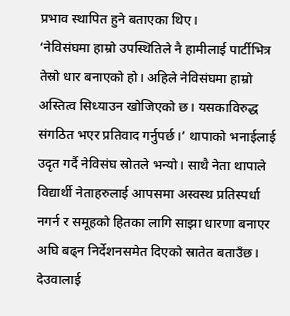प्रभाव स्थापित हुने बताएका थिए।
‘नेविसंघमा हाम्रो उपस्थितिले नै हामीलाई पार्टीभित्र तेस्रो धार बनाएको हो। अहिले नेविसंघमा हाम्रो अस्तित्व सिध्याउन खोजिएको छ। यसकाविरुद्ध संगठित भएर प्रतिवाद गर्नुपर्छ।’ थापाको भनाईलाई उदृत गर्दै नेविसंघ स्रोतले भन्यो। साथै नेता थापाले विद्यार्थी नेताहरुलाई आपसमा अस्वस्थ प्रतिस्पर्धा नगर्न र समूहको हितका लागि साझा धारणा बनाएर अघि बढ्न निर्देशनसमेत दिएको स्रातेत बताउँछ।
देउवालाई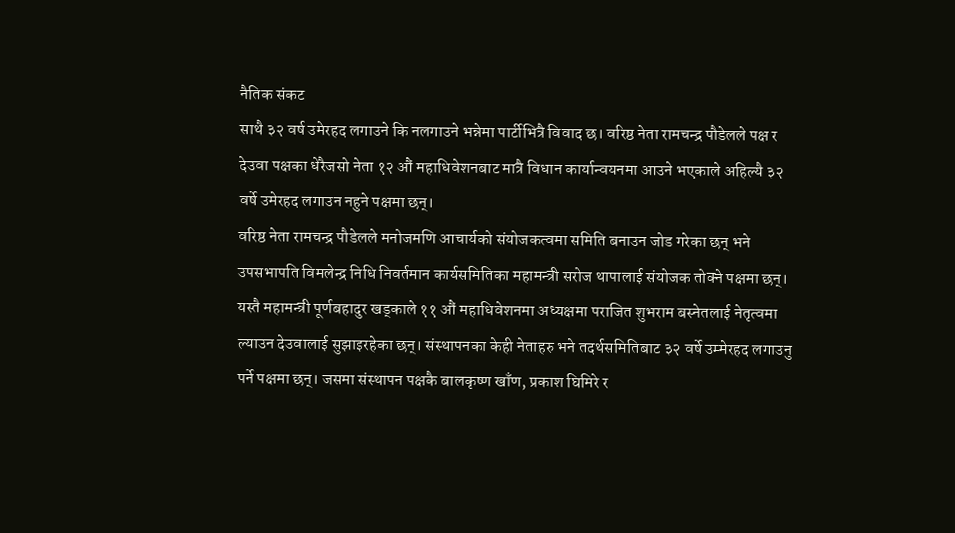नैतिक संकट
साथै ३२ वर्ष उमेरहद लगाउने कि नलगाउने भन्नेमा पार्टीभित्रै विवाद छ। वरिष्ठ नेता रामचन्द्र पौडेलले पक्ष र देउवा पक्षका धेरैजसो नेता १२ औं महाधिवेशनबाट मात्रै विधान कार्यान्वयनमा आउने भएकाले अहिल्यै ३२ वर्षे उमेरहद लगाउन नहुने पक्षमा छन्।
वरिष्ठ नेता रामचन्द्र पौडेलले मनोजमणि आचार्यको संयोजकत्वमा समिति बनाउन जोड गरेका छन् भने उपसभापति विमलेन्द्र निधि निवर्तमान कार्यसमितिका महामन्त्री सरोज थापालाई संयोजक तोक्ने पक्षमा छन्।
यस्तै महामन्त्री पूर्णबहादुर खड्काले ११ औं महाधिवेशनमा अध्यक्षमा पराजित शुभराम बस्नेतलाई नेतृत्वमा ल्याउन देउवालाई सुझाइरहेका छन्। संस्थापनका केही नेताहरु भने तदर्थसमितिबाट ३२ वर्षे उम्मेरहद लगाउनु पर्ने पक्षमा छन्। जसमा संस्थापन पक्षकै बालकृष्ण खाँण, प्रकाश घिमिरे र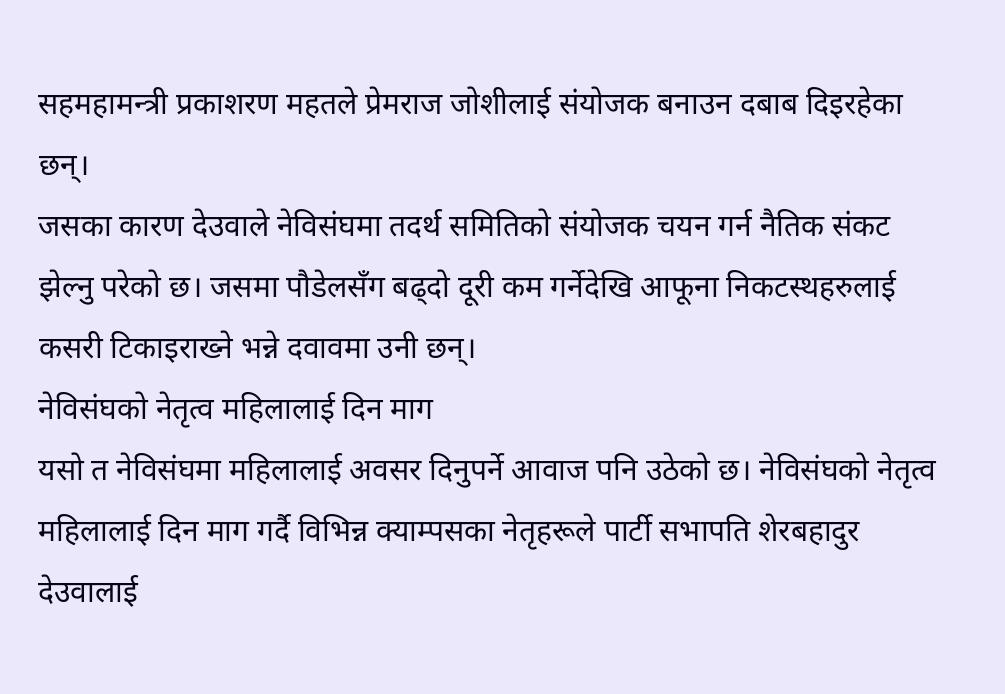सहमहामन्त्री प्रकाशरण महतले प्रेमराज जोशीलाई संयोजक बनाउन दबाब दिइरहेका छन्।
जसका कारण देउवाले नेविसंघमा तदर्थ समितिको संयोजक चयन गर्न नैतिक संकट झेल्नु परेको छ। जसमा पौडेलसँग बढ्दो दूरी कम गर्नेदेखि आफूना निकटस्थहरुलाई कसरी टिकाइराख्ने भन्ने दवावमा उनी छन्।
नेविसंघको नेतृत्व महिलालाई दिन माग
यसो त नेविसंघमा महिलालाई अवसर दिनुपर्ने आवाज पनि उठेको छ। नेविसंघको नेतृत्व महिलालाई दिन माग गर्दै विभिन्न क्याम्पसका नेतृहरूले पार्टी सभापति शेरबहादुर देउवालाई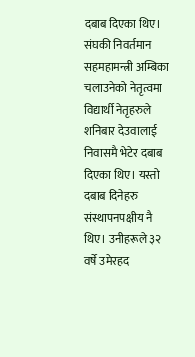दबाब दिएका थिए। संघकी निवर्तमान सहमहामन्त्री अम्बिका चलाउनेको नेतृत्वमा विद्यार्थी नेतृहरुले शनिबार देउवालाई निवासमै भेटेर दबाब दिएका थिए। यस्तो दबाब दिनेहरु संस्थापनपक्षीय नै थिए। उनीहरूले ३२ वर्षे उमेरहद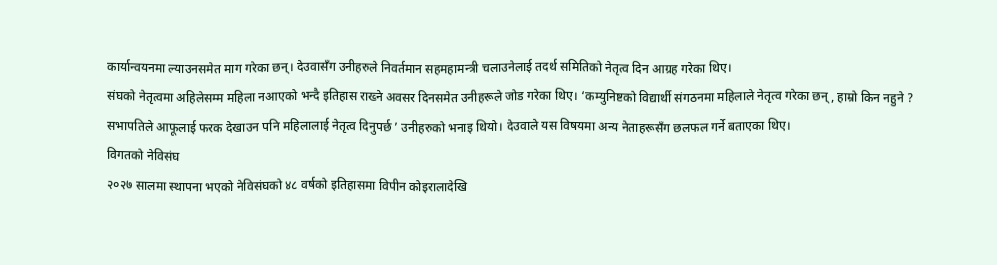कार्यान्वयनमा ल्याउनसमेत माग गरेका छन्। देउवासँग उनीहरुले निवर्तमान सहमहामन्त्री चलाउनेलाई तदर्थ समितिको नेतृत्व दिन आग्रह गरेका थिए।
संघको नेतृत्वमा अहिलेसम्म महिला नआएको भन्दै इतिहास राख्ने अवसर दिनसमेत उनीहरूले जोड गरेका थिए। ‘कम्युनिष्टको विद्यार्थी संगठनमा महिलाले नेतृत्व गरेका छन्, हाम्रो किन नहुने ? सभापतिले आफूलाई फरक देखाउन पनि महिलालाई नेतृत्व दिनुपर्छ ’ उनीहरुको भनाइ थियो। देउवाले यस विषयमा अन्य नेताहरूसँग छलफल गर्ने बताएका थिए।
विगतको नेविसंघ
२०२७ सालमा स्थापना भएको नेविसंघको ४८ वर्षको इतिहासमा विपीन कोइरालादेखि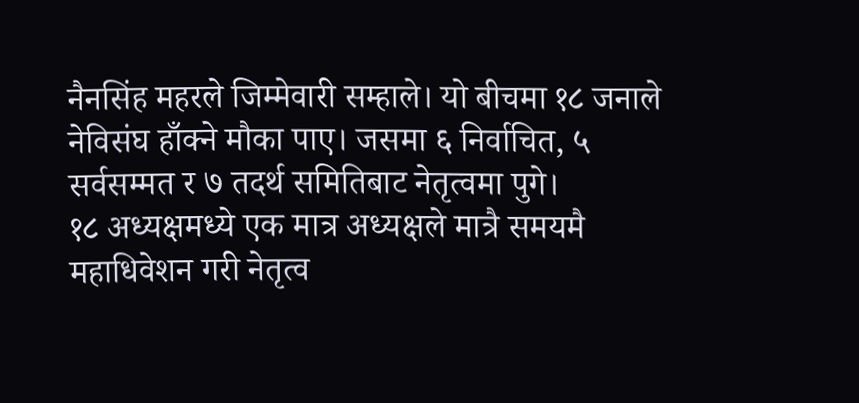नैनसिंह महरले जिम्मेवारी सम्हाले। यो बीचमा १८ जनाले नेविसंघ हाँक्ने मौका पाए। जसमा ६ निर्वाचित, ५ सर्वसम्मत र ७ तदर्थ समितिबाट नेतृत्वमा पुगे।
१८ अध्यक्षमध्ये एक मात्र अध्यक्षले मात्रै समयमै महाधिवेशन गरी नेतृत्व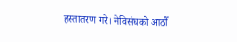हस्तातरण गरे। नेविसंघको आठौँ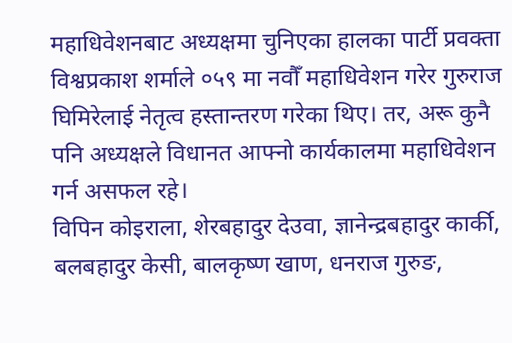महाधिवेशनबाट अध्यक्षमा चुनिएका हालका पार्टी प्रवक्ता विश्वप्रकाश शर्माले ०५९ मा नवौँ महाधिवेशन गरेर गुरुराज घिमिरेलाई नेतृत्व हस्तान्तरण गरेका थिए। तर, अरू कुनै पनि अध्यक्षले विधानत आफ्नो कार्यकालमा महाधिवेशन गर्न असफल रहे।
विपिन कोइराला, शेरबहादुर देउवा, ज्ञानेन्द्रबहादुर कार्की, बलबहादुर केसी, बालकृष्ण खाण, धनराज गुरुङ,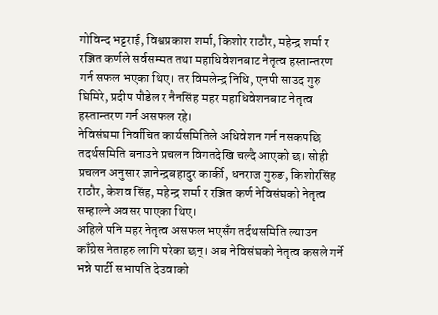गोविन्द भट्टराई, विश्वप्रकाश शर्मा, किशोर राठौर, महेन्द्र शर्मा र रञ्जित कर्णले सर्वसम्मत तथा महाधिवेशनबाट नेतृत्व हस्तान्तरण गर्न सफल भएका थिए। तर विमलेन्द्र निधि, एनपी साउद गुरु घिमिरे, प्रदीप पौडेल र नैनसिंह महर महाधिवेशनबाट नेतृत्व हस्तान्तरण गर्न असफल रहे।
नेविसंघमा निर्वाचित कार्यसमितिले अधिवेशन गर्न नसकपछि तदर्थसमिति बनाउने प्रचलन विगतदेखि चल्दै आएको छ। सोही प्रचलन अनुसार ज्ञानेन्द्रबहादुर कार्की, धनराज गुरुङ, किशोरसिंह राठौर, केशव सिंह, महेन्द्र शर्मा र रञ्जित कर्ण नेविसंघको नेतृत्व सम्हाल्ने अवसर पाएका थिए।
अहिले पनि महर नेतृत्व असफल भएसँग तर्दथसमिति ल्याउन काँग्रेस नेताहरु लागि परेका छन्। अब नेविसंघको नेतृत्व कसले गर्ने भन्ने पार्टी सभापति देउवाको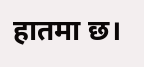हातमा छ।